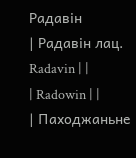Радавін
| Радавін лац. Radavin | |
| Radowin | |
| Паходжаньне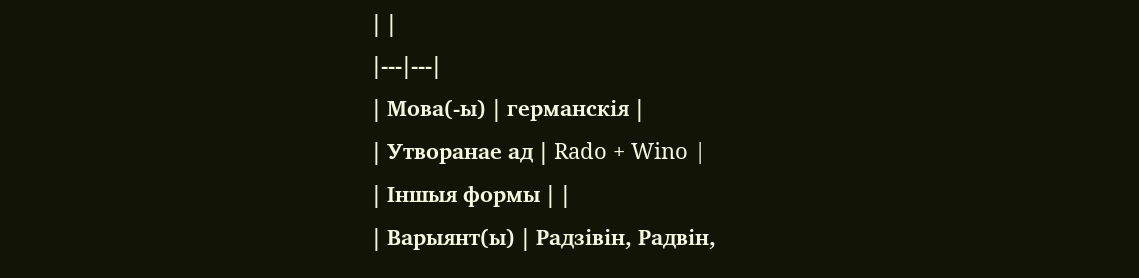| |
|---|---|
| Мова(-ы) | германскія |
| Утворанае ад | Rado + Wino |
| Іншыя формы | |
| Варыянт(ы) | Радзівін, Радвін,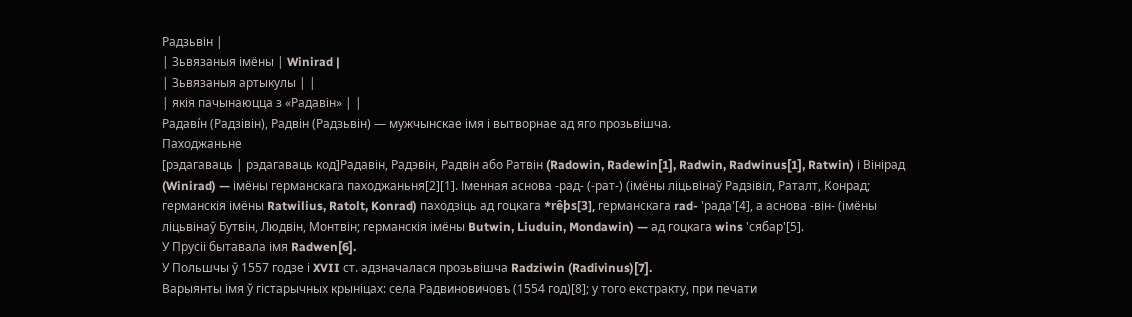Радзьвін |
| Зьвязаныя імёны | Winirad |
| Зьвязаныя артыкулы | |
| якія пачынаюцца з «Радавін» | |
Радаві́н (Радзівін), Радвін (Радзьвін) — мужчынскае імя і вытворнае ад яго прозьвішча.
Паходжаньне
[рэдагаваць | рэдагаваць код]Радавін, Радэвін, Радвін або Ратвін (Radowin, Radewin[1], Radwin, Radwinus[1], Ratwin) і Вінірад (Winirad) — імёны германскага паходжаньня[2][1]. Іменная аснова -рад- (-рат-) (імёны ліцьвінаў Радзівіл, Раталт, Конрад; германскія імёны Ratwilius, Ratolt, Konrad) паходзіць ад гоцкага *rêþs[3], германскага rad- 'рада'[4], а аснова -він- (імёны ліцьвінаў Бутвін, Людвін, Монтвін; германскія імёны Butwin, Liuduin, Mondawin) — ад гоцкага wins 'сябар'[5].
У Прусіі бытавала імя Radwen[6].
У Польшчы ў 1557 годзе і XVII ст. адзначалася прозьвішча Radziwin (Radivinus)[7].
Варыянты імя ў гістарычных крыніцах: села Радвиновичовъ (1554 год)[8]; у того екстракту, при печати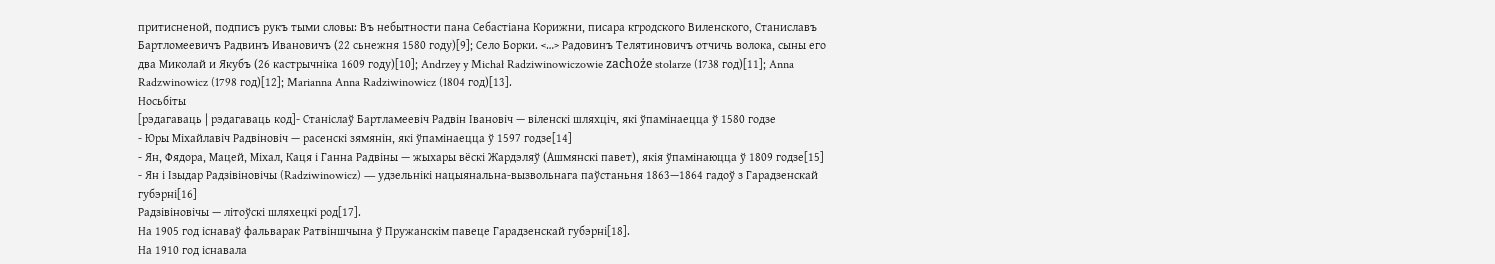притисненой, подписъ рукъ тыми словы: Въ небытности пана Себастіана Корижни, писара кгродского Виленского, Станиславъ Бартломеевичъ Радвинъ Ивановичъ (22 сьнежня 1580 году)[9]; Село Борки. <…> Радовинъ Телятиновичъ отчичь волока, сыны его два Миколай и Якубъ (26 кастрычніка 1609 году)[10]; Andrzey y Michał Radziwinowiczowie zachoże stolarze (1738 год)[11]; Anna Radzwinowicz (1798 год)[12]; Marianna Anna Radziwinowicz (1804 год)[13].
Носьбіты
[рэдагаваць | рэдагаваць код]- Станіслаў Бартламеевіч Радвін Івановіч — віленскі шляхціч, які ўпамінаецца ў 1580 годзе
- Юры Міхайлавіч Радвіновіч — расенскі зямянін, які ўпамінаецца ў 1597 годзе[14]
- Ян, Фядора, Мацей, Міхал, Каця і Ганна Радвіны — жыхары вёскі Жардэляў (Ашмянскі павет), якія ўпамінаюцца ў 1809 годзе[15]
- Ян і Ізыдар Радзівіновічы (Radziwinowicz) — удзельнікі нацыянальна-вызвольнага паўстаньня 1863—1864 гадоў з Гарадзенскай губэрні[16]
Радзівіновічы — літоўскі шляхецкі род[17].
На 1905 год існаваў фальварак Ратвіншчына ў Пружанскім павеце Гарадзенскай губэрні[18].
На 1910 год існавала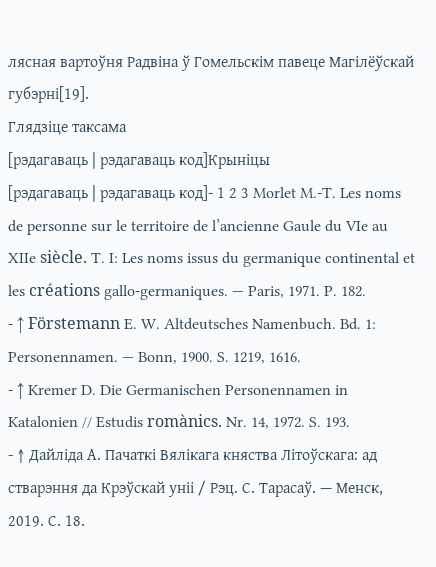лясная вартоўня Радвіна ў Гомельскім павеце Магілёўскай губэрні[19].
Глядзіце таксама
[рэдагаваць | рэдагаваць код]Крыніцы
[рэдагаваць | рэдагаваць код]- 1 2 3 Morlet M.-T. Les noms de personne sur le territoire de l’ancienne Gaule du VIe au XIIe siècle. T. I: Les noms issus du germanique continental et les créations gallo-germaniques. — Paris, 1971. P. 182.
- ↑ Förstemann E. W. Altdeutsches Namenbuch. Bd. 1: Personennamen. — Bonn, 1900. S. 1219, 1616.
- ↑ Kremer D. Die Germanischen Personennamen in Katalonien // Estudis romànics. Nr. 14, 1972. S. 193.
- ↑ Дайліда А. Пачаткі Вялікага княства Літоўскага: ад стварэння да Крэўскай уніі / Рэц. С. Тарасаў. — Менск, 2019. С. 18.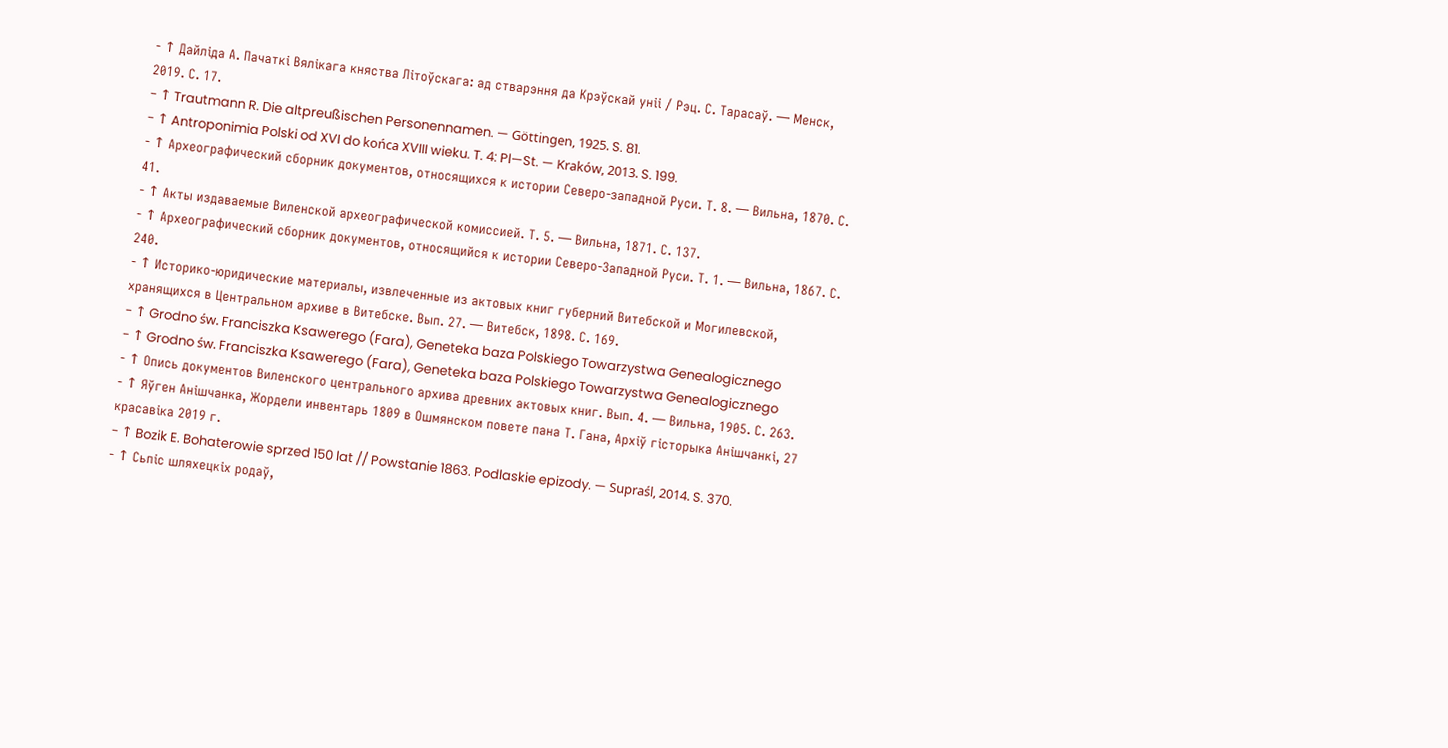- ↑ Дайліда А. Пачаткі Вялікага княства Літоўскага: ад стварэння да Крэўскай уніі / Рэц. С. Тарасаў. — Менск, 2019. С. 17.
- ↑ Trautmann R. Die altpreußischen Personennamen. — Göttingen, 1925. S. 81.
- ↑ Antroponimia Polski od XVI do końca XVIII wieku. T. 4: Pl—St. — Kraków, 2013. S. 199.
- ↑ Археографический сборник документов, относящихся к истории Северо-западной Руси. Т. 8. — Вильна, 1870. С. 41.
- ↑ Акты издаваемые Виленской археографической комиссией. Т. 5. — Вильна, 1871. С. 137.
- ↑ Археографический сборник документов, относящийся к истории Северо-Западной Руси. Т. 1. — Вильна, 1867. С. 240.
- ↑ Историко-юридические материалы, извлеченные из актовых книг губерний Витебской и Могилевской, хранящихся в Центральном архиве в Витебске. Вып. 27. — Витебск, 1898. С. 169.
- ↑ Grodno św. Franciszka Ksawerego (Fara), Geneteka baza Polskiego Towarzystwa Genealogicznego
- ↑ Grodno św. Franciszka Ksawerego (Fara), Geneteka baza Polskiego Towarzystwa Genealogicznego
- ↑ Опись документов Виленского центрального архива древних актовых книг. Вып. 4. ― Вильна, 1905. С. 263.
- ↑ Яўген Анішчанка, Жордели инвентарь 1809 в Ошмянском повете пана Т. Гана, Архіў гісторыка Анішчанкі, 27 красавіка 2019 г.
- ↑ Bozik E. Bohaterowie sprzed 150 lat // Powstanie 1863. Podlaskie epizody. — Supraśl, 2014. S. 370.
- ↑ Сьпіс шляхецкіх родаў,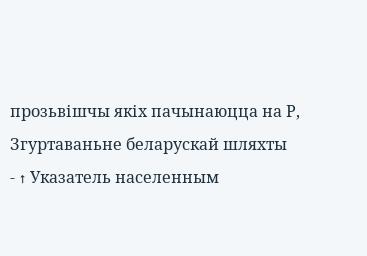прозьвішчы якіх пачынаюцца на Р, Згуртаваньне беларускай шляхты
- ↑ Указатель населенным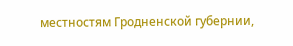местностям Гродненской губернии,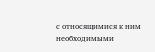с относящимися к ним необходимыми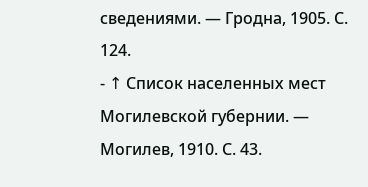сведениями. — Гродна, 1905. С. 124.
- ↑ Список населенных мест Могилевской губернии. — Могилев, 1910. С. 43.